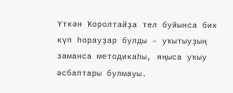Үткән Ҡоролтайҙа тел буйынса бик күп һорауҙар булды – уҡытыуҙың заманса методикаһы, яңыса уҡыу әсбаптары булмауы.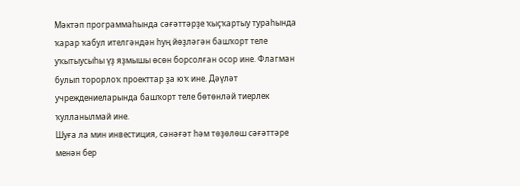Мәктәп программаһында сәғәттәрҙе ҡыҫҡартыу тураһында ҡарар ҡабул ителгәндән һуң йөҙләгән башҡорт теле уҡытыусыһы үҙ яҙмышы өсөн борсолған осор ине. Флагман булып торорлоҡ проекттар ҙа юҡ ине. Дәүләт учреждениеларында башҡорт теле бөтөнләй тиерлек ҡулланылмай ине.
Шуға ла мин инвестиция, сәнәғәт һәм төҙөлөш сәғәттәре менән бер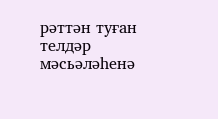рәттән туған телдәр мәсьәләһенә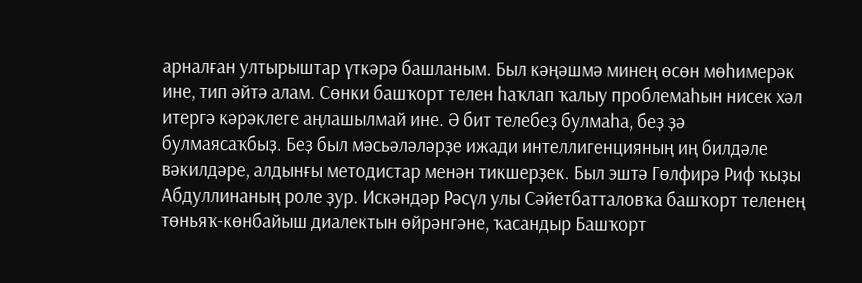арналған ултырыштар үткәрә башланым. Был кәңәшмә минең өсөн мөһимерәк ине, тип әйтә алам. Сөнки башҡорт телен һаҡлап ҡалыу проблемаһын нисек хәл итергә кәрәклеге аңлашылмай ине. Ә бит телебеҙ булмаһа, беҙ ҙә булмаясаҡбыҙ. Беҙ был мәсьәләләрҙе ижади интеллигенцияның иң билдәле вәкилдәре, алдынғы методистар менән тикшерҙек. Был эштә Гөлфирә Риф ҡыҙы Абдуллинаның роле ҙур. Искәндәр Рәсүл улы Сәйетбатталовҡа башҡорт теленең төньяҡ-көнбайыш диалектын өйрәнгәне, ҡасандыр Башҡорт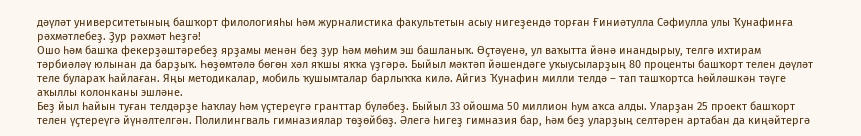дәүләт университетының башҡорт филологияһы һәм журналистика факультетын асыу нигеҙендә торған Ғиниәтулла Сәфиулла улы Ҡунафинға рәхмәтлебеҙ. Ҙур рәхмәт һеҙгә!
Ошо һәм башҡа фекерҙәштәребеҙ ярҙамы менән беҙ ҙур һәм мөһим эш башланыҡ. Өҫтәүенә, ул ваҡытта йәнә инандырыу, телгә ихтирам тәрбиәләү юлынан да барҙыҡ. Һөҙөмтәлә бөгөн хәл яҡшы яҡҡа үҙгәрә. Быйыл мәктәп йәшендәге уҡыусыларҙың 80 проценты башҡорт телен дәүләт теле булараҡ һайлаған. Яңы методикалар, мобиль ҡушымталар барлыҡҡа килә. Айгиз Ҡунафин милли телдә – тап ташҡортса һөйләшкән тәүге аҡыллы колонканы эшләне.
Беҙ йыл һайын туған телдәрҙе һаҡлау һәм үҫтереүгә гранттар бүләбеҙ. Быйыл 33 ойошма 50 миллион һум аҡса алды. Уларҙан 25 проект башҡорт телен үҫтереүгә йүнәлтелгән. Полилингваль гимназиялар төҙөйбөҙ. Әлегә һигеҙ гимназия бар, һәм беҙ уларҙың селтәрен артабан да киңәйтергә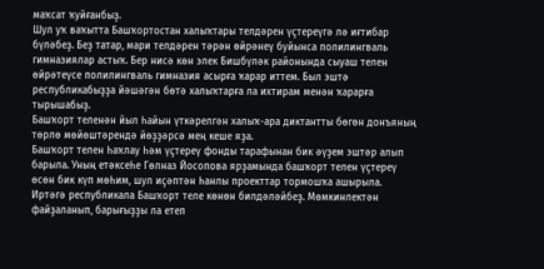маҡсат ҡуйғанбыҙ.
Шул уҡ ваҡытта Башҡортостан халыҡтары телдәрен үҫтереүгә лә иғтибар бүләбеҙ. Беҙ татар, мари телдәрен тәрән өйрәнеү буйынса полилингваль гимназиялар астыҡ. Бер нисә көн элек Бишбүләк районында сыуаш телен өйрәтеүсе полилингваль гимназия асырға ҡарар иттем. Был эштә республикабыҙҙа йәшәгән бөтә халыҡтарға ла ихтирам менән ҡарарға тырышабыҙ.
Башҡорт теленән йыл һайын үткәрелгән халыҡ-ара диктантты бөгөн донъяның төрлө мөйөштәрендә йөҙҙәрсә мең кеше яҙа.
Башҡорт телен һаҡлау һәм үҫтереү фонды тарафынан бик әүҙем эштәр алып барыла. Уның етәксеһе Гөлназ Йосопова ярҙамында башҡорт телен үҫтереү өсөн бик күп мөһим, шул иҫәптән һанлы проекттар тормошҡа ашырыла.
Иртәгә республикала Башҡорт теле көнөн билдәләйбеҙ. Мөмкинлектән файҙаланып, барығыҙҙы ла етеп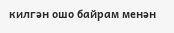килгән ошо байрам менән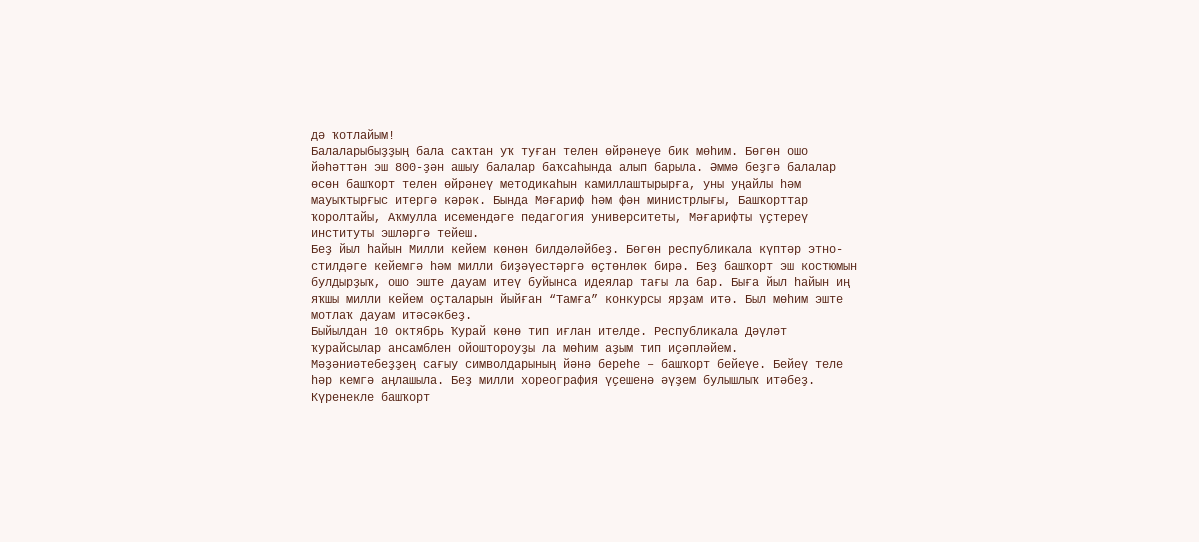дә ҡотлайым!
Балаларыбыҙҙың бала саҡтан уҡ туған телен өйрәнеүе бик мөһим. Бөгөн ошо йәһәттән эш 800-ҙән ашыу балалар баҡсаһында алып барыла. Әммә беҙгә балалар өсөн башҡорт телен өйрәнеү методикаһын камиллаштырырға, уны уңайлы һәм мауыҡтырғыс итергә кәрәк. Бында Мәғариф һәм фән министрлығы, Башҡорттар ҡоролтайы, Аҡмулла исемендәге педагогия университеты, Мәғарифты үҫтереү институты эшләргә тейеш.
Беҙ йыл һайын Милли кейем көнөн билдәләйбеҙ. Бөгөн республикала күптәр этно-стилдәге кейемгә һәм милли биҙәүестәргә өҫтөнлөк бирә. Беҙ башҡорт эш костюмын булдырҙыҡ, ошо эште дауам итеү буйынса идеялар тағы ла бар. Быға йыл һайын иң яҡшы милли кейем оҫталарын йыйған “Тамға” конкурсы ярҙам итә. Был мөһим эште мотлаҡ дауам итәсәкбеҙ.
Быйылдан 10 октябрь Ҡурай көнө тип иғлан ителде. Республикала Дәүләт ҡурайсылар ансамблен ойоштороуҙы ла мөһим аҙым тип иҫәпләйем.
Мәҙәниәтебеҙҙең сағыу символдарының йәнә береһе – башҡорт бейеүе. Бейеү теле һәр кемгә аңлашыла. Беҙ милли хореография үҫешенә әүҙем булышлыҡ итәбеҙ. Күренекле башҡорт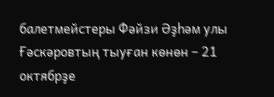балетмейстеры Фәйзи Әҙһәм улы Ғәскәровтың тыуған көнөн – 21 октябрҙе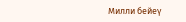Милли бейеү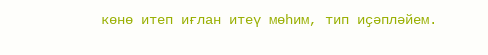көнө итеп иғлан итеү мөһим, тип иҫәпләйем.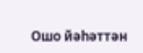Ошо йәһәттән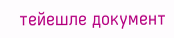тейешле документ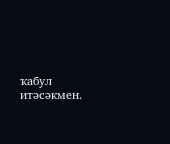ҡабул итәсәкмен.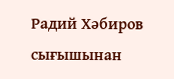Радий Хәбиров сығышынан